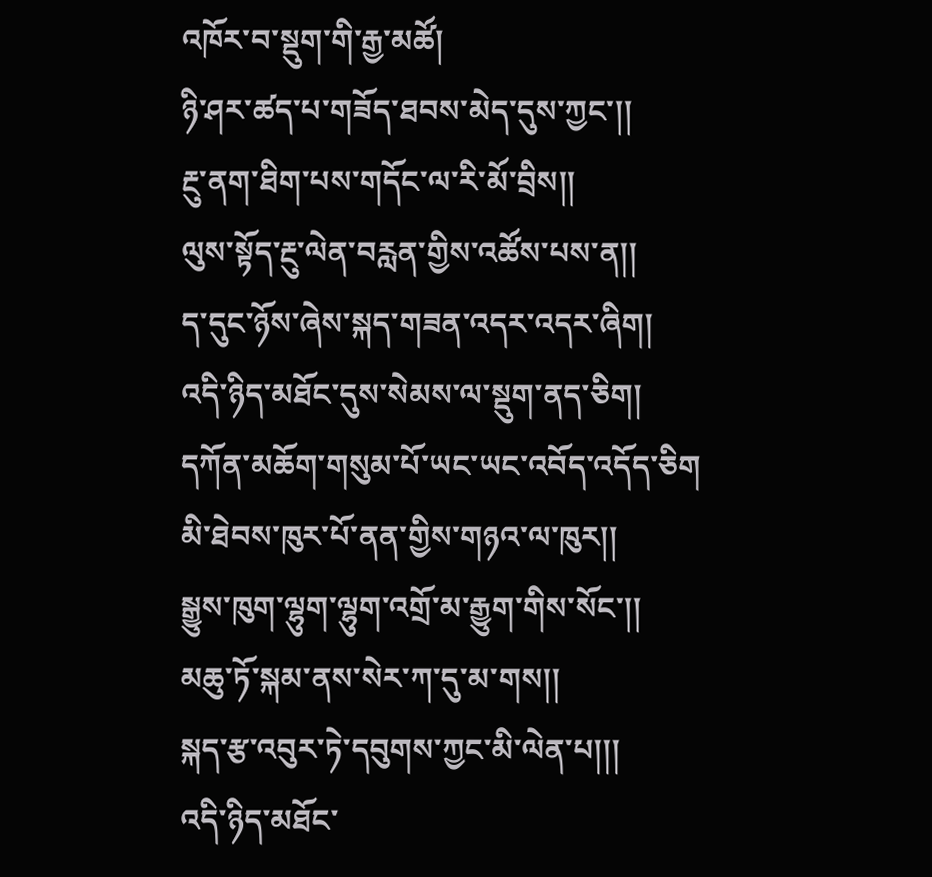འཁོར་བ་སྡུག་གི་རྒྱ་མཚོ།
ཉི་ཤར་ཚད་པ་གཟོད་ཐབས་མེད་དུས་ཀྱང་།།
རྔུ་ནག་ཐིག་པས་གདོང་ལ་རི་མོ་བྲིས།།
ལུས་སྟོད་རྔུ་ལེན་བརླན་གྱིས་འཚོས་པས་ན།།
ད་དུང་ཉོས་ཞེས་སྐད་གཟན་འདར་འདར་ཞིག།
འདི་ཉིད་མཐོང་དུས་སེམས་ལ་སྡུག་ནད་ཅིག།
དཀོན་མཆོག་གསུམ་པོ་ཡང་ཡང་འབོད་འདོད་ཅིག
མི་ཐེབས་ཁུར་པོ་ནན་གྱིས་གཉའ་ལ་ཁུར།།
སྒྱུས་ཁུག་ལྷུག་ལྷུག་འགྲོ་མ་རྒྱུག་གིས་སོང་།།
མཆུ་ཏོ་སྐམ་ནས་སེར་ཀ་དུ་མ་གས།།
སྐད་རྩ་འབུར་ཏེ་དབུགས་ཀྱང་མི་ལེན་པ།།།
འདི་ཉིད་མཐོང་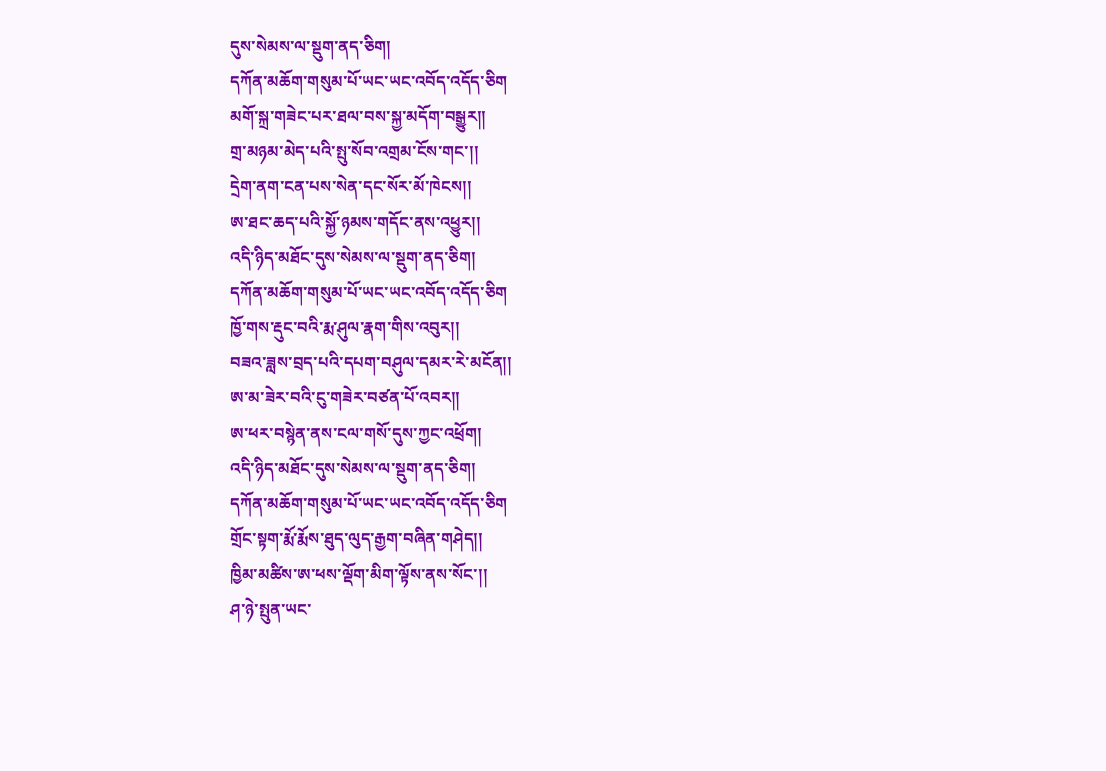དུས་སེམས་ལ་སྡུག་ནད་ཅིག།
དཀོན་མཆོག་གསུམ་པོ་ཡང་ཡང་འབོད་འདོད་ཅིག
མགོ་སྐྲ་གཟེང་པར་ཐལ་བས་སྐྱ་མདོག་བསྒྱུར།།
གྲ་མཉམ་མེད་པའི་སྤུ་སོབ་འགྲམ་ངོས་གང་།།
དྲེག་ནག་ངན་པས་སེན་དང་སོར་མོ་ཁེངས།།
ཨ་ཐང་ཆད་པའི་སྐྱོ་ཉམས་གདོང་ནས་འཕྱུར།།
འདི་ཉིད་མཐོང་དུས་སེམས་ལ་སྡུག་ནད་ཅིག།
དཀོན་མཆོག་གསུམ་པོ་ཡང་ཡང་འབོད་འདོད་ཅིག
ཁྱོ་གས་རྡུང་བའི་རྨ་ཤུལ་རྣག་གིས་འབུར།།
བཟའ་ཟླས་བྲད་པའི་དཔག་བཤུལ་དམར་རེ་མངོན།།
ཨ་མ་ཟེར་བའི་ངུ་གཟེར་བཙན་པོ་འབར།།
ཨ་ཕར་བསྙེན་ནས་ངལ་གསོ་དུས་ཀྱང་འཕྲོག།
འདི་ཉིད་མཐོང་དུས་སེམས་ལ་སྡུག་ནད་ཅིག།
དཀོན་མཆོག་གསུམ་པོ་ཡང་ཡང་འབོད་འདོད་ཅིག
གྲོང་སྟག་རྨོ་རྨོས་ཐུད་ལུད་རྒྱག་བཞིན་གཤེད།།
ཁྱིམ་མཚིས་ཨ་ཕས་ལྡོག་མིག་ལྟོས་ནས་སོང་།།
ཤ་ཉེ་སྤུན་ཡང་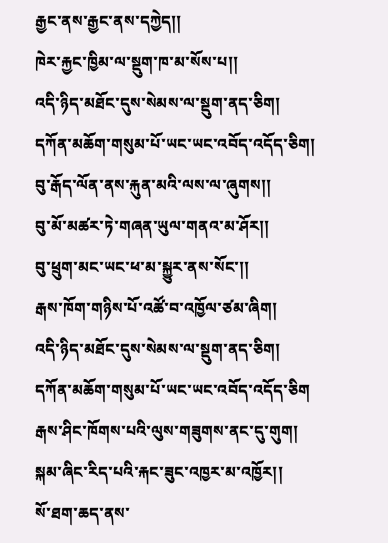རྒྱང་ནས་རྒྱང་ནས་དཀྱེད།།
ཁེར་རྐྱང་ཁྱིམ་ལ་སྡུག་ཁ་མ་སོས་པ།།
འདི་ཉིད་མཐོང་དུས་སེམས་ལ་སྡུག་ནད་ཅིག།
དཀོན་མཆོག་གསུམ་པོ་ཡང་ཡང་འབོད་འདོད་ཅིག།
བུ་རྒོད་ལོན་ནས་རྐུན་མའི་ལས་ལ་ཞུགས།།
བུ་མོ་མཚར་ཏེ་གཞན་ཡུལ་གནའ་མ་ཤོར།།
བུ་ཕྲུག་མང་ཡང་ཕ་མ་སྐྱུར་ནས་སོང་།།
རྒས་ཁོག་གཉིས་པོ་འཚོ་བ་འཁྱོལ་ཙམ་ཞིག།
འདི་ཉིད་མཐོང་དུས་སེམས་ལ་སྡུག་ནད་ཅིག།
དཀོན་མཆོག་གསུམ་པོ་ཡང་ཡང་འབོད་འདོད་ཅིག
རྒས་ཤིང་ཁོགས་པའི་ལུས་གཟུགས་ནང་དུ་གུག།
སྐམ་ཞིང་རིད་པའི་རྐང་ཟུང་འཁྱར་མ་འཁྱོར།།
སོ་ཐག་ཆད་ནས་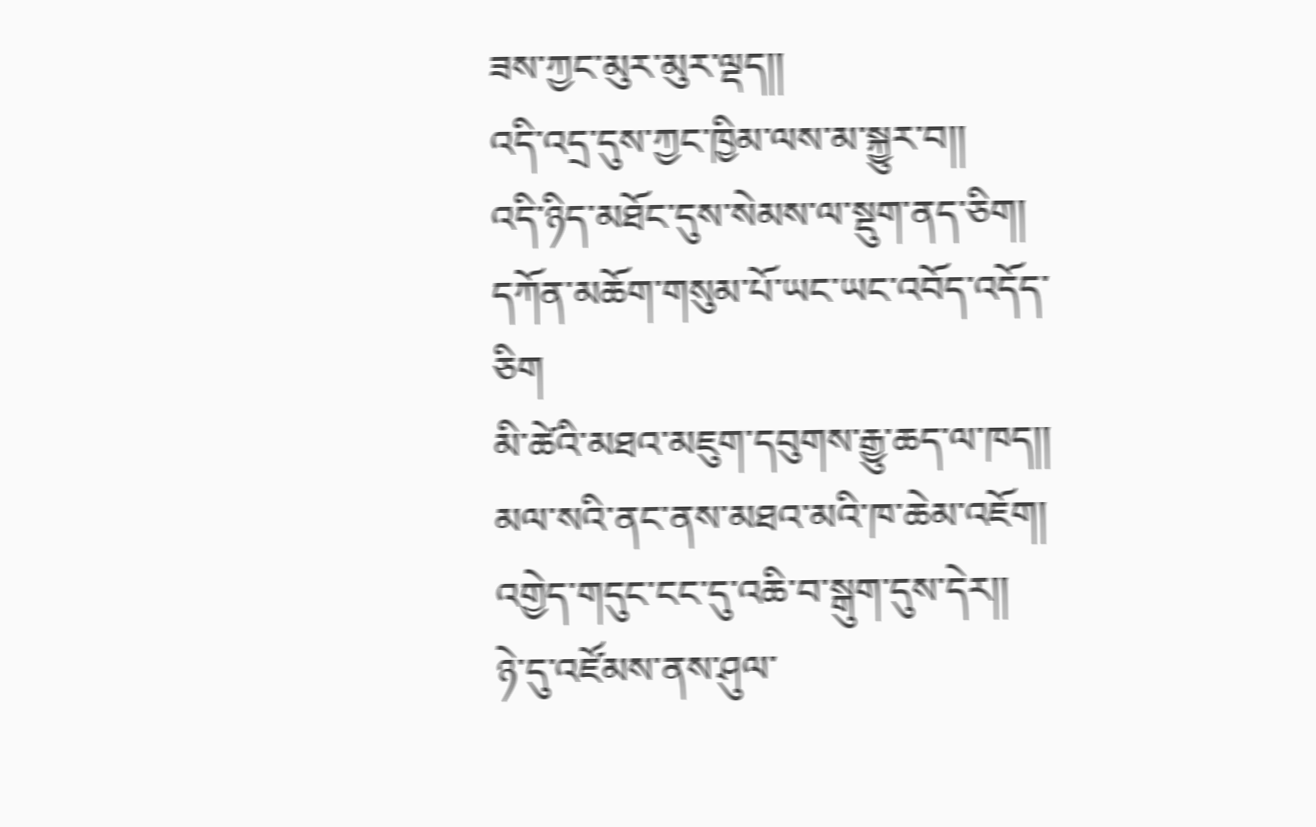ཟས་ཀྱང་མུར་མུར་ལྡད།།
འདི་འདྲ་དུས་ཀྱང་ཁྱིམ་ལས་མ་སྐྱུར་བ།།
འདི་ཉིད་མཐོང་དུས་སེམས་ལ་སྡུག་ནད་ཅིག།
དཀོན་མཆོག་གསུམ་པོ་ཡང་ཡང་འབོད་འདོད་ཅིག
མི་ཚེའི་མཐའ་མཇུག་དབུགས་རྒྱུ་ཆད་ལ་ཁད།།
མལ་སའི་ནང་ནས་མཐའ་མའི་ཁ་ཆེམ་འཇོག།
འགྱེད་གདུང་ངང་དུ་འཆི་བ་སྒུག་དུས་དེར།།
ཉེ་དུ་འཛོམས་ནས་ཤུལ་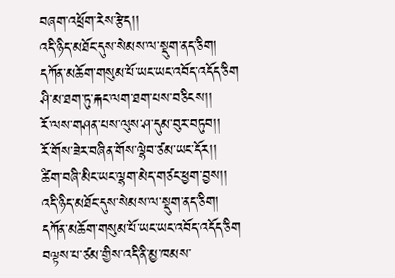བཞག་འཕྲོག་རེས་རྩེད།།
འདི་ཉིད་མཐོང་དུས་སེམས་ལ་སྡུག་ནད་ཅིག།
དཀོན་མཆོག་གསུམ་པོ་ཡང་ཡང་འབོད་འདོད་ཅིག
ཤི་མ་ཐག་ཏུ་རྐང་ལག་ཐག་པས་བཅིངས།།
རོ་ལས་གཤན་པས་ལུས་ཤ་དུམ་བུར་བཏུབ།།
རོ་གོས་ཟེར་བཞིན་གོས་ལྷེབ་ཙམ་ཡང་དོར།།
ཚིག་བཞི་མིང་ཡང་ལྷག་མེད་གཙང་ཕྱག་བྱས།།
འདི་ཉིད་མཐོང་དུས་སེམས་ལ་སྡུག་ནད་ཅིག།
དཀོན་མཆོག་གསུམ་པོ་ཡང་ཡང་འབོད་འདོད་ཅིག
བལྟས་པ་ཙམ་གྱིས་འདི་ནི་མྱ་ཁམས་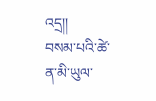འདྲ།།
བསམ་པའི་ཚེ་ན་མི་ཡུལ་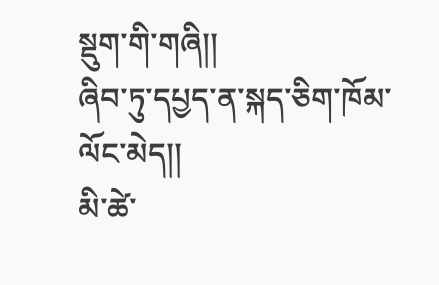སྡུག་གི་གཞི།།
ཞིབ་ཏུ་དཔྱད་ན་སྐད་ཅིག་ཁོམ་ལོང་མེད།།
མི་ཚེ་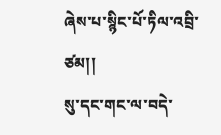ཞེས་པ་སྙིང་པོ་ཏིལ་འབྲི་ཙམ།།
སུ་དང་གང་ལ་བདེ་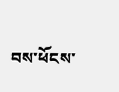བས་ཕོངས་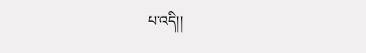པ་འདི།།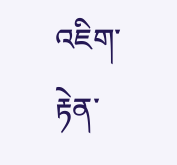འཇིག་རྟེན་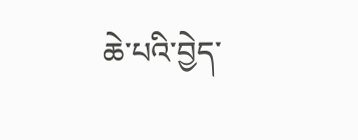ཆེ་པའི་བྱེད་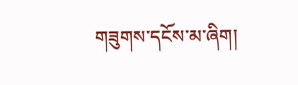གཟུགས་དངོས་མ་ཞིག།